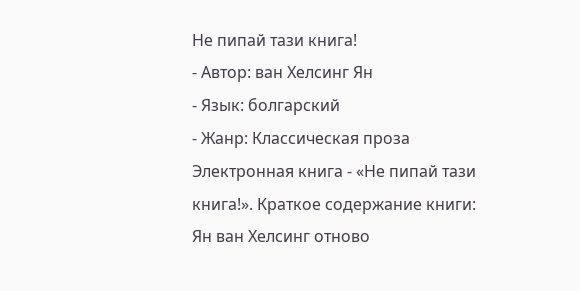Не пипай тази книга!
- Автор: ван Хелсинг Ян
- Язык: болгарский
- Жанр: Классическая проза
Электронная книга - «Не пипай тази книга!». Краткое содержание книги:
Ян ван Хелсинг отново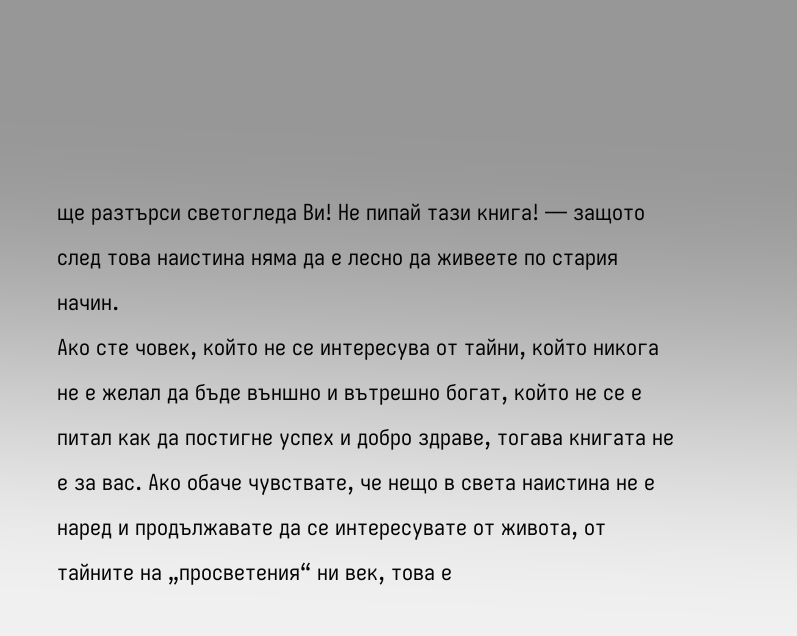ще разтърси светогледа Ви! Не пипай тази книга! — защото след това наистина няма да е лесно да живеете по стария начин.
Ако сте човек, който не се интересува от тайни, който никога не е желал да бъде външно и вътрешно богат, който не се е питал как да постигне успех и добро здраве, тогава книгата не е за вас. Ако обаче чувствате, че нещо в света наистина не е наред и продължавате да се интересувате от живота, от тайните на „просветения“ ни век, това е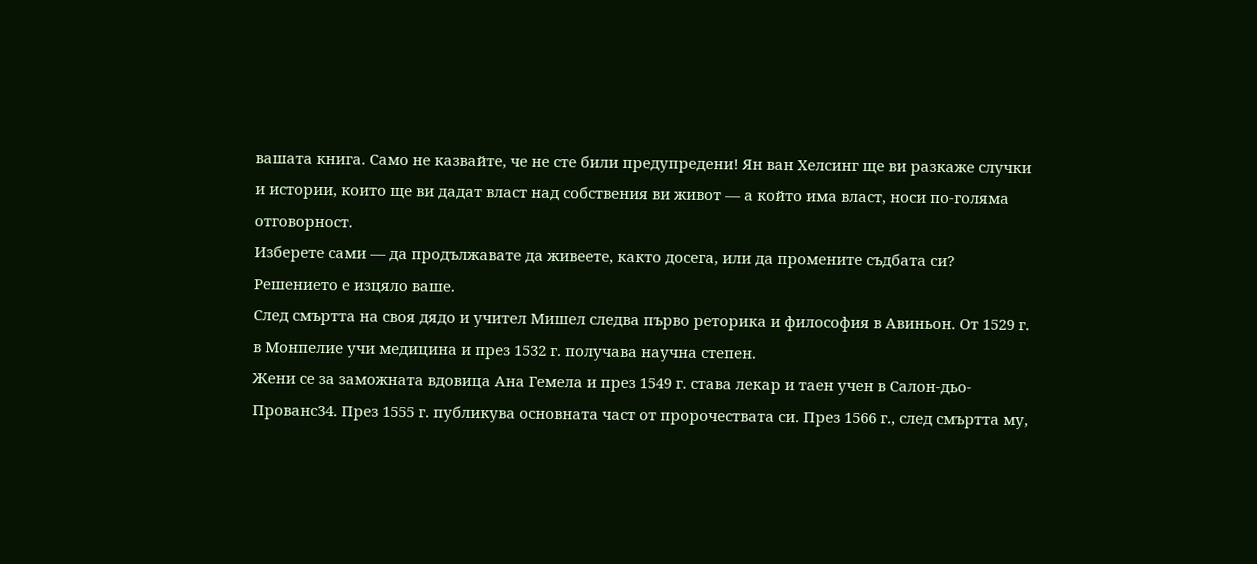вашата книга. Само не казвайте, че не сте били предупредени! Ян ван Хелсинг ще ви разкаже случки и истории, които ще ви дадат власт над собствения ви живот — а който има власт, носи по-голяма отговорност.
Изберете сами — да продължавате да живеете, както досега, или да промените съдбата си? Решението е изцяло ваше.
След смъртта на своя дядо и учител Мишел следва първо реторика и философия в Авиньон. От 1529 г. в Монпелие учи медицина и през 1532 г. получава научна степен.
Жени се за заможната вдовица Ана Гемела и през 1549 г. става лекар и таен учен в Салон-дьо-Прованс34. През 1555 г. публикува основната част от пророчествата си. През 1566 г., след смъртта му,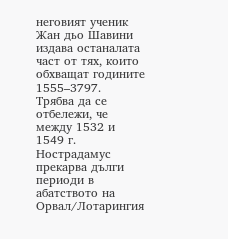неговият ученик Жан дьо Шавини издава останалата част от тях, които обхващат годините 1555–3797.
Трябва да се отбележи, че между 1532 и 1549 г. Нострадамус прекарва дълги периоди в абатството на Орвал/Лотарингия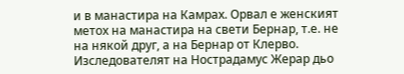и в манастира на Камрах. Орвал е женският метох на манастира на свети Бернар, т.е. не на някой друг, а на Бернар от Клерво. Изследователят на Нострадамус Жерар дьо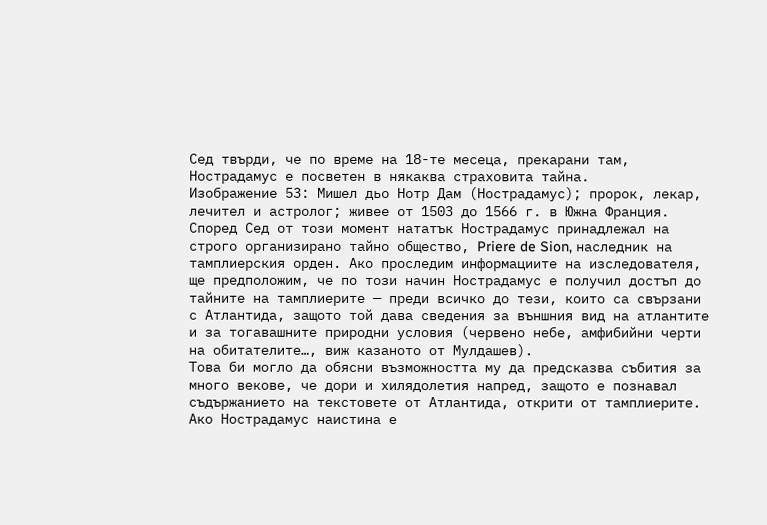Сед твърди, че по време на 18-те месеца, прекарани там, Нострадамус е посветен в някаква страховита тайна.
Изображение 53: Мишел дьо Нотр Дам (Нострадамус); пророк, лекар, лечител и астролог; живее от 1503 до 1566 г. в Южна Франция.
Според Сед от този момент нататък Нострадамус принадлежал на строго организирано тайно общество, Priere de Sion, наследник на тамплиерския орден. Ако проследим информациите на изследователя, ще предположим, че по този начин Нострадамус е получил достъп до тайните на тамплиерите — преди всичко до тези, които са свързани с Атлантида, защото той дава сведения за външния вид на атлантите и за тогавашните природни условия (червено небе, амфибийни черти на обитателите…, виж казаното от Мулдашев).
Това би могло да обясни възможността му да предсказва събития за много векове, че дори и хилядолетия напред, защото е познавал съдържанието на текстовете от Атлантида, открити от тамплиерите.
Ако Нострадамус наистина е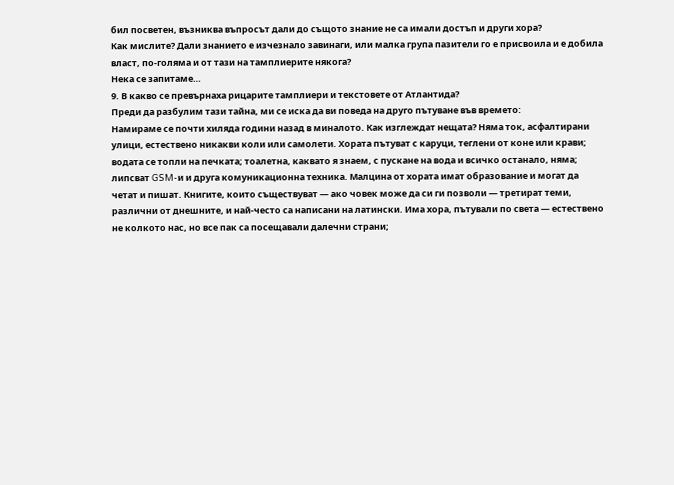бил посветен, възниква въпросът дали до същото знание не са имали достъп и други хора?
Как мислите? Дали знанието е изчезнало завинаги, или малка група пазители го е присвоила и е добила власт, по-голяма и от тази на тамплиерите някога?
Нека се запитаме…
9. В какво се превърнаха рицарите тамплиери и текстовете от Атлантида?
Преди да разбулим тази тайна, ми се иска да ви поведа на друго пътуване във времето:
Намираме се почти хиляда години назад в миналото. Как изглеждат нещата? Няма ток, асфалтирани улици, естествено никакви коли или самолети. Хората пътуват с каруци, теглени от коне или крави; водата се топли на печката; тоалетна, каквато я знаем, с пускане на вода и всичко останало, няма; липсват GSM-и и друга комуникационна техника. Малцина от хората имат образование и могат да четат и пишат. Книгите, които съществуват — ако човек може да си ги позволи — третират теми, различни от днешните, и най-често са написани на латински. Има хора, пътували по света — естествено не колкото нас, но все пак са посещавали далечни страни;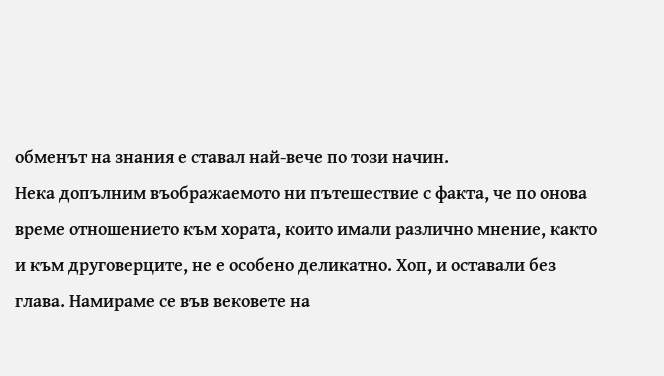обменът на знания е ставал най-вече по този начин.
Нека допълним въображаемото ни пътешествие с факта, че по онова време отношението към хората, които имали различно мнение, както и към друговерците, не е особено деликатно. Хоп, и оставали без глава. Намираме се във вековете на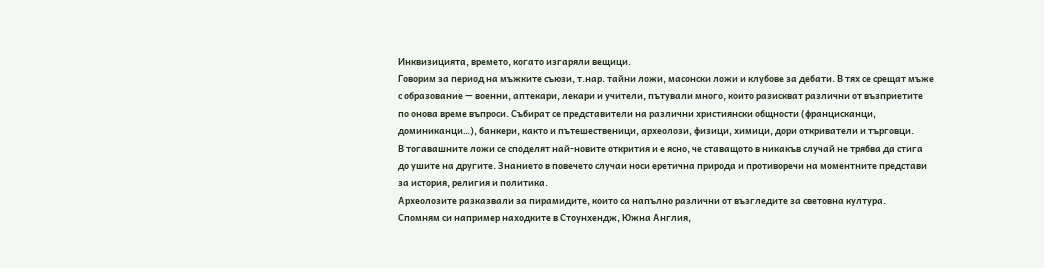Инквизицията, времето, когато изгаряли вещици.
Говорим за период на мъжките съюзи, т.нар. тайни ложи, масонски ложи и клубове за дебати. В тях се срещат мъже с образование — военни, аптекари, лекари и учители, пътували много, които разискват различни от възприетите по онова време въпроси. Събират се представители на различни християнски общности (францисканци, доминиканци…), банкери, както и пътешественици, археолози, физици, химици, дори откриватели и търговци.
В тогавашните ложи се споделят най-новите открития и е ясно, че ставащото в никакъв случай не трябва да стига до ушите на другите. Знанието в повечето случаи носи еретична природа и противоречи на моментните представи за история, религия и политика.
Археолозите разказвали за пирамидите, които са напълно различни от възгледите за световна култура.
Спомням си например находките в Стоунхендж, Южна Англия,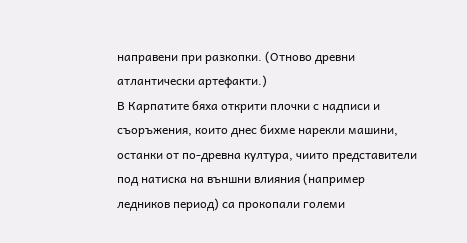направени при разкопки. (Отново древни атлантически артефакти.)
В Карпатите бяха открити плочки с надписи и съоръжения, които днес бихме нарекли машини, останки от по-древна култура, чиито представители под натиска на външни влияния (например ледников период) са прокопали големи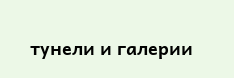тунели и галерии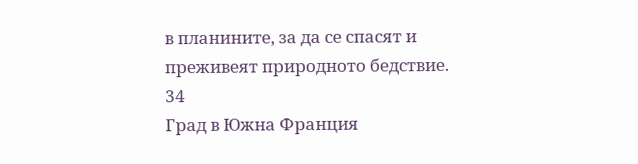в планините, за да се спасят и преживеят природното бедствие.
34
Град в Южна Франция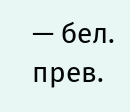— бел. прев.